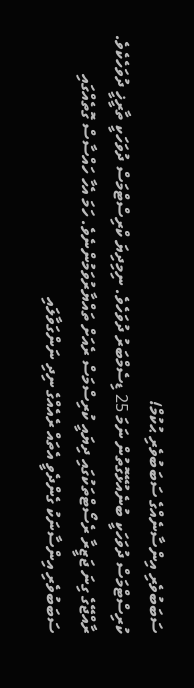ސަބަބުވެރި އިންސާނެއްގެ ސަބަބުވެރި ޙުކުމް!
ކުރިސްޓްމަސް ދުވަހަކީ ބުނެއުޅޭގޮތުން ނަމަ 25 ޑިސެމްބަރު ދުވަހެވެ. ނިމިދިޔަ ކްރިސްޓްމަސް ދުވަހަކީ ތާރީޚީ ދުވަހެކެވެ. ރާއްޖޭގެ ގިނަ ޖަޒީރާ ރެސޯޓްތަކުގައި ދިޔައީ ކުރިސްމަސް ރެއަށް ތައްޔާރުވަމުންނެވެ. ހަމަ އެހާ ހައްސާސް ގޮތެއްގައި ސަބަބުވެރި އިންސާނަކު ގެންދެވީ އެތައް ރެއެއްގެ ނިދި ނަންގަވާލައި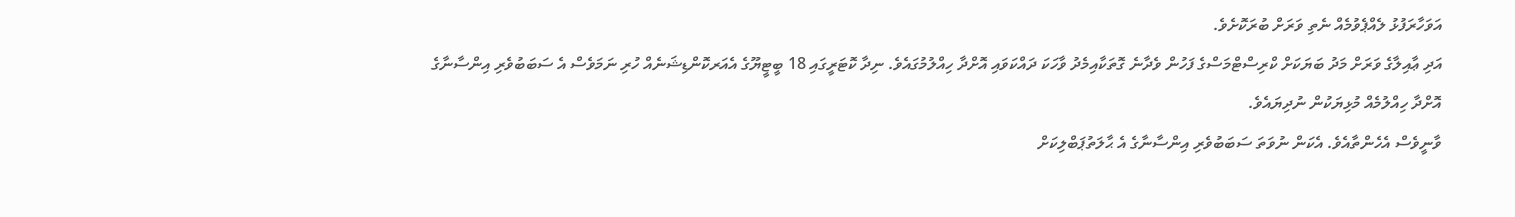އަވަހާރަފުޅު ލެއްޕެވުމެއް ނެތި ވަރަށް ބުރަކޮށެވެ.
އަދި ޢާއިލާގެ ވަރަށް މަދު ބަޔަކަށް ކްރިސްޓްމަސްގެ ފަހުން ވެދާނެ ގޮތަކާއިމެދު ވާހަކަ ދައްކަވައި އޮށްދާ ހިއްލުމުގައެވެ. ނިދާ ކޮޓަރީގައި 18 ބީޓީޔޫގެ އެއަރކޮންޑިޝަނެއް ހުރި ނަމަވެސް އެ ސަބަބުވެރި އިންސާނާގެ އޮށްދާ ހިއްލުމެއް މުޅިޔަކުން ނުދިޔައެވެ.
ވާނީވެސް އެހެންތާއެވެ. އެކަން ނުވަތަ ސަބަބުވެރި އިންސާނާގެ އެ ޙާލަތުޕަބްލިކަށް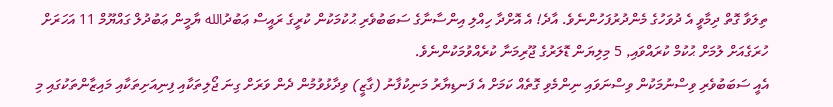ތިލަވާ ގޮތް ދިމާވީ އެ ދުވަހުގެ މެންދުރުފަހުންނެވެ. އާދެ! އެ އޮށްދާ ހިއްލި އިންސާނާގެ ސަބަބުވެރި ޙުކުމަކުން ކުރީގެ ރައީސް ޢަބުދުالله ޔާމީން ޢަބުދުލް ގައްޔޫމް 11 އަހަރަށް ހުރަގެއަށް ލުމަށް ޙުކުމް ކުރައްވައި, 5 މިލިޔަން ޑޮލަރުގެ ޖޫރިމަނާ ކުރެއްވުމަކުންނެވެ.
އެއީ ސަބަބުވެރި ވިސްނުމަކުން ވިސްނަވައި ނިންމެވި ގޮތެއް ކަމަށް އެ ފަނޑިޔާރު މަނިކުފާނު (ގާޒީ) ވިދާޅުވުމުން ދެން ވަރަށް ގިނަ ޖޯލިތަކާއި ފިނިއަށިތަކާއި މައިޒާންތަކުގައި މި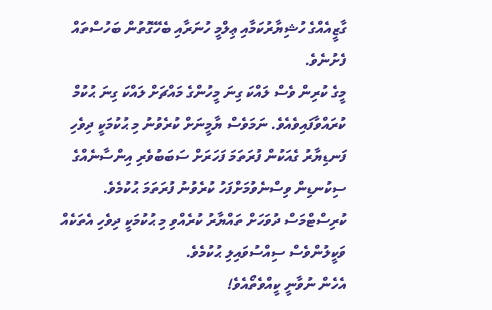ގާޒީއެއްގެ ހުޝިޔާރުކަމާއި ޢިލްމީ ހުނަރާއި ބެހޭގޮތުން ބަހުސްތައް ފެށުނެވެ.
މީގެ ކުރިން ވެސް ލައްކަ ގިނަ މީހުންގެ މައްޗަށް ލައްކަ ގިނަ ޙުކުމް ކުރައްވާފައިވެއެވެ. ނަމަވެސް ޔާމީނަށް ކުރެވުނު މި ޙުކުމަކީ ދިވެހި ފަނޑިޔާރު ގެއަކުން ފުރަތަމަ ފަހަރަށް ސަބަބުވެރި އިންސާނެއްގެ ސިކުނޑިން ވިސްނެވުމަށްފަހު ކުރެވުނު ފުރަތަމަ ޙުކުމެވެ. ކުރިސްޓްމަސް ދުވަހަށް ތައްޔާރު ކުރެއްވި މި ޙުކުމަކީ ދިވެހި އެތަކެއް ވަކީލުންވެސް ސިއްސުވައިލި ޙުކުމެވެ.
އެހެން ނުވާނީ ކީއްވެތޯއެވެ!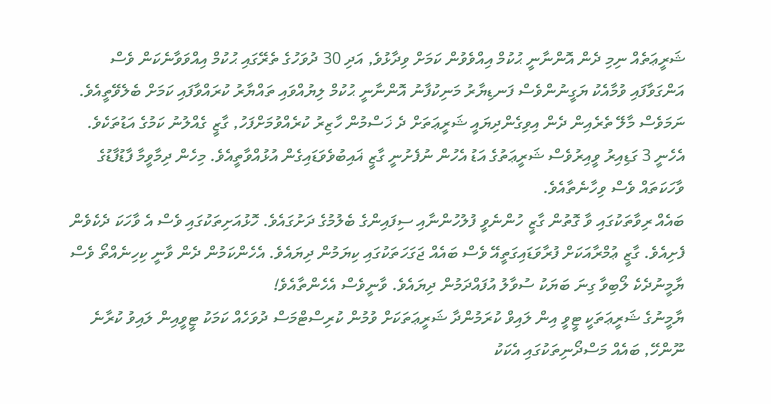ޝަރީޢަތެއް ނިމި ދެން އޮންނާނީ ޙުކުމް އިއްވެވުން ކަމަށް ވިދާޅުވެ, އަދި 30 ދުވަހުގެ ތެރޭގައި ޙުކުމް އިއްވަވާނެކަން ވެސް އަންގަވާފައި ވުމާއެކު ޔަގީނުންވެސް ފަނޑިޔާރު މަނިކުފާނު އޮންނާނީ ޙުކުމް ލިޔުއްވައި ތައްޔާރު ކުރައްވާފައި ކަމަށް ބެލެވޭތީއެވެ.
ނަމަވެސް މާލޭ ތެރެއިން ދެން އިވިގެންދިޔައީ ޝަރީޢަތަށް ދެ ޚަސްމުން ހާޒިރު ކުރެއްވުމަށްފަހު, ގާޒީ ގެއްލުނު ކަމުގެ އަޑުތަކެވެ. އެހެނީ 3 ގަޑިއިރު ވީއިރުވެސް ޝަރީޢަތުގެ އަޑު އެހުން ނުފެށުނީ ގާޒީ ޣައިބުވެވަޑައިގެން އުޅުއްވާތީއެވެ. މިހެން ދިމާވީމާ ފާޑުފާޑުގެ ވާހަކަތައް ވެސް ވިހާނެތާއެވެ.
ބައެއް ރިވާތަކުގައި ވާ ގޮތުން ގާޒީ ހުންނެވީ ފުލުހުންނާއި ސިފައިންގެ ބެލުމުގެ ދަށުގައެވެ. ހޮޅުއަށިތަކުގައި ވެސް އެ ވާހަކަ ދެކެވެން ފެށިއެވެ. ގާޒީ ޢުމްރާއަކަށް ފުރާވަޑައިގަތީއޭ ވެސް ބައެއް ޖަގަހަތަކުގައި ކިޔަމުން ދިޔައެވެ. އެހެންކަމުން ދެން ވާނީ ކިހިނެއްތޯ ވެސް ޔާމީނުދެކެ ލޯބިވާ ގިނަ ބަޔަކު ސުވާލު އުފައްދަމުން ދިޔައެވެ. ވާނީވެސް އެހެންތާއެވެ!
ޔާމީނުގެ ޝަރީޢަތަކީ ޓީވީ އިން ލައިވް ކުރަމުންދާ ޝަރީޢަތަކަށް ވުމުން ކުރިސްޓްމަސް ދުވަހެއް ކަމަކު ޓީވީއިން ލައިވު ކުރާނެ ނޫންހޭ, ބައެއް މަސްދޯނިތަކުގައި އެކަކު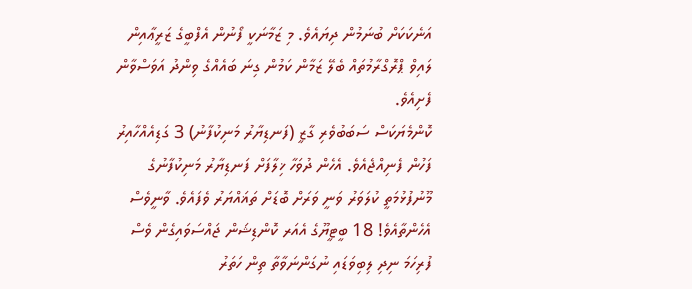އަނެކަކަށް ބުނަމުން ދިޔައެވެ. މި ޒަމާނަކީ ފޯނުން އެފްބީގެ ޒަރީޢާއިން ލައިވް ޕްރޮގްރާމުތައް ބެލޭ ޒަމާން ކަމުން ގިނަ ބައެއްގެ ވިންދު އަވަސްވާން ފެށިއެވެ.
ކޮންމެޔަކަސް ސަބަބުވެރި ގާޒީ (ފަނޑިޔާރު މަނިކުފާނު) 3 ގަޑިއެއްހާއިރު ފަހުން ފެނިއްޖެއެވެ. އެހެން ދުވަހާ ޚިލާފަށް ފަނޑިޔާރު މަނިކުފާނުގެ މޫނުފުޅުމަތީ ކުލަވަރު ވަނީ ވަރަށް ބޮޑަށް ތަޣައްޔަރު ވެފައެވެ. ވާނީވެސް އެހެންތާއެވެ! 18 ބީޓީޔޫގެ އެއަރ ކޮންޑިޝަން ޖައްސަވައިގެން ވެސް ފުރިހަމަ ނިދި ލިބިވަޑައި ނުގަންނަވާތާ ތިން ހަތަރު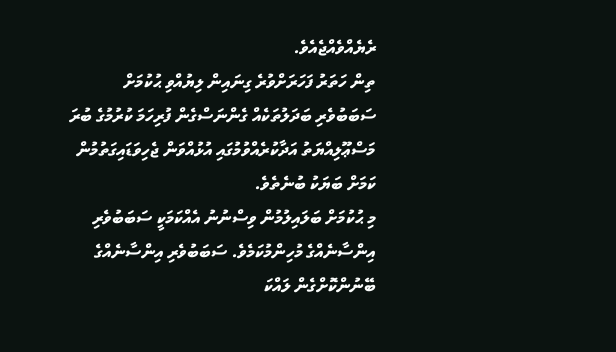ރެޔެއްވެއްޖެއެވެ.
ތިން ހަތަރު ފަހަރަށްވުރެ ގިނައިން ލިޔުއްވި ޙުކުމަށް ސަބަބުވެރި ބަދަލުތަކެއް ގެންނަސްގެން ފުރިހަމަ ކުރުމުގެ ބުރަ މަސްޢޫލިއްޔަތު އަދާކުރެއްވުމުގައި އުޅުއްވަން ޖެހިވަޑައިގަތުމުން ކަމަށް ބަޔަކު ބުނެތެވެ.
މި ޙުކުމަށް ބަލައިލުމުން ވިސްނުނު އެއްކަމަކީ ސަބަބުވެރި އިންސާނެއްގެ މުހިންމުކަމެވެ. ސަބަބުވެރި އިންސާނެއްގެ ބޭނުންކޮށްގެން ލައްކަ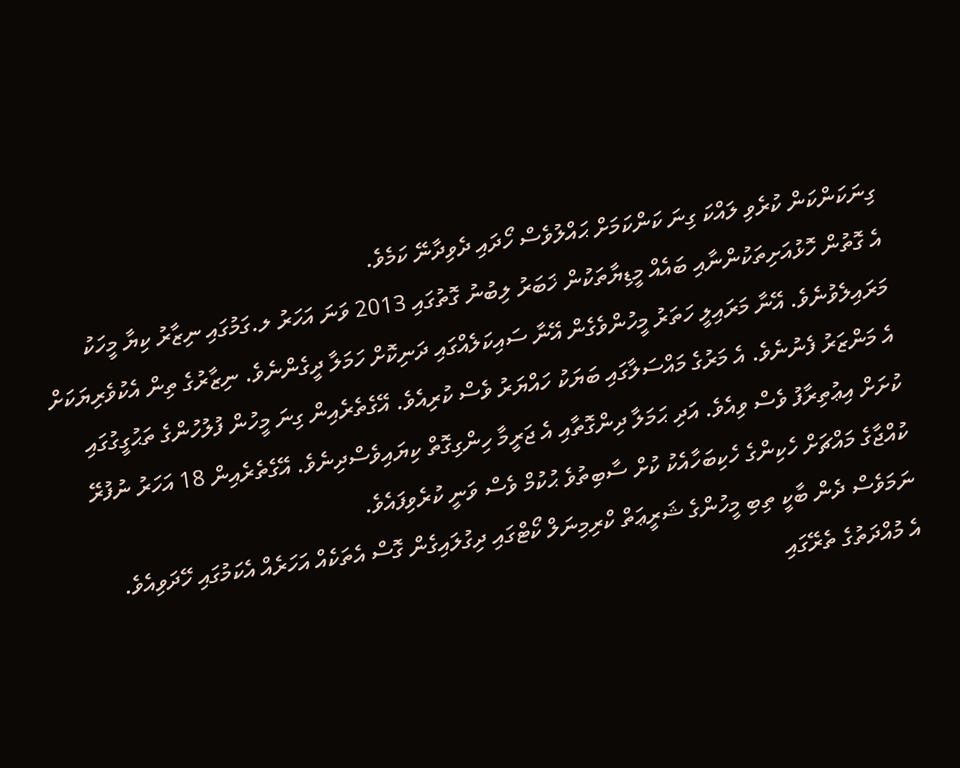ގިނަކަންކަން ކުރެވި ލައްކަ ގިނަ ކަންކަމަށް ޙައްލުވެސް ހޯދައި ދެވިދާނޭ ކަމެވެ.
އެ ގޮތުން ހޮޅުއަށިތަކުންނާއި ބައެއް މީޑިޔާތަކުން ޚަބަރު ލިބުނު ގޮތުގައި 2013 ވަނަ އަހަރު ލ.ގަމުގައި ނިޒާރު ކިޔާ މީހަކު މަރައިލެވުނެވެ. އޭނާ މަރައިލީ ހަތަރު މީހުންވެގެން އޭނާ ސައިކަލެއްގައި ދަނިކޮށް ހަމަލާ ދީގެންނެވެ. ނިޒާރުގެ ތިން އެކުވެރިޔަކަށް އެ މަންޒަރު ފެނުނެވެ. އެ މަރުގެ މައްސަލާގައި ބަޔަކު ހައްޔަރު ވެސް ކުރިއެވެ. އޭގެތެރެއިން ގިނަ މީހުން ފުލުހުންގެ ތަޙުގީގުގައި ކުށަށް އިޢުތިރާފު ވެސް ވިއެވެ. އަދި ޙަމަލާ ދިންގޮތާއި އެ ޖަރީމާ ހިންގިގޮތް ކިޔައިވެސްދިނެވެ. އޭގެތެރެއިން 18 އަހަރު ނުފުރޭ ކުއްޖާގެ މައްޗަށް ހެކިންގެ ހެކިބަހާއެކު ކުށް ސާބިތުވެ ޙުކުމް ވެސް ވަނީ ކުރެވިފައެވެ.
ނަމަވެސް ދެން ބާކީ ތިބި މީހުންގެ ޝަރީޢަތް ކްރިމިނަލް ކޯޓްގައި ދިގުލައިގެން ގޮސް އެތަކެއް އަހަރެއް އެކަމުގައި ހޭދަވިއެވެ.
އެ މުއްދަތުގެ ތެރޭގައި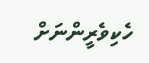ހެކިވެރީންނަށް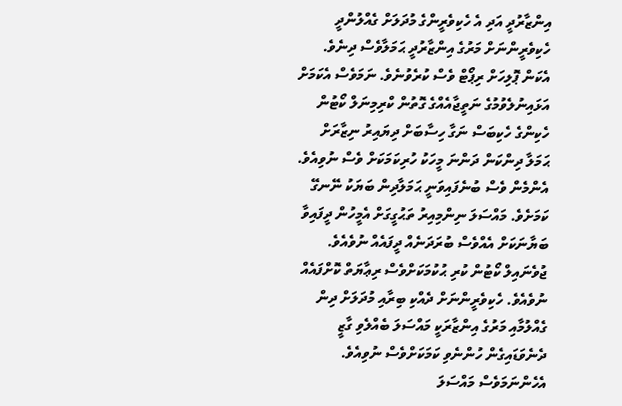އިންޒާރުދީ އަދި އެ ހެކިވެރީންގެ މުދަލަށް ގެއްލުންދީ ހެކިވެރީންނަށް މަރުގެ އިންޒާރުދީ ޙަމަލާވެސް ދިނެވެ. އެކަން ޕޮލިހަށް ރިޕޯޓް ވެސް ކުރެވުނެވެ. ނަމަވެސް އެކަމަށް އަޅައިނުލެވުމުގެ ނަތީޖާއެއްގެ ގޮތުން ކްރިމިނަލް ކޯޓުން ހެކިންގެ ހެކިބަސް ނަގާ ހިސާބަށް ދިޔައިރު ނިޒާރަށް ޙަމަލާ ދިންކަން ދަންނަ މީހަކު ހުރިކަމަކަށް ވެސް ނުވިއެވެ.
އެންމެން ވެސް ބުނެފައިވަނީ ޙަމަލާދިން ބަޔަކު ނޭނގޭ ކަމަށެވެ. މައްސަލަ ނިންމިއިރު ތަޙުގީގަށް އެމީހުން ދީފައިވާ ބަޔާނަކަށް އެއްވެސް ބުރަދަނެއް ދީފައެއް ނުވެއެވެ. ޖުވެނައިލް ކޯޓުން ކުރި ޙުކުމަކަށްވެސް ރިޢާޔަތް ކޮށްފައެއް ނުވެއެވެ. ހެކިވެރީންނަށް ދެއްކި ބިރާއި މުދަލަށް ދިން ގެއްލުމާއި މަރުގެ އިންޒާރަކީ މައްސަލަ ބެއްލެވި ގާޒީ ދެނެވަޑައިގެން ހުންނެވި ކަމަކަށްވެސް ނުވިއެވެ.
އެހެންނަމަވެސް މައްސަލަ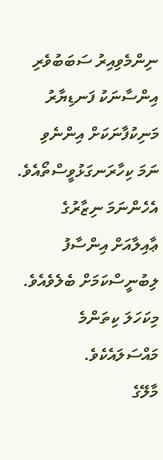ނިންމެވިއިރު ސަބަބުވެރި އިންސާނަކު ފަނޑިޔާރު މަނިކުފާނަކަށް އިންނެވި ނަމަ ކިހާރަނގަޅުވީސްތޯއެވެ. އެހެންނަމަ ނިޒާރުގެ ޢާއިލާއަށް އިންސާފު ލިބުނީސްކަމަށް ބެލެވެއެވެ. މިކަހަލަ ކިތަންމެ މައްސަލައެކެވެ.
މާލޭގެ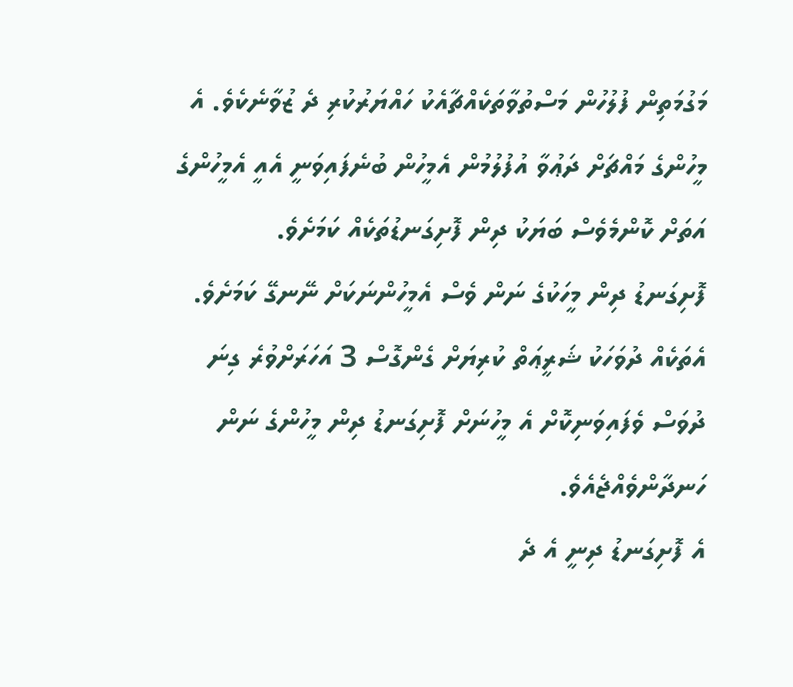މަގުމަތިން ފުލުހުން މަސްތުވާތަކެއްޗާއެކު ހައްޔަރުކުރި ދެ ޒުވާނެކެވެ. އެ މީހުންގެ މައްޗަށް ދަޢުވާ އުފުލުމުން އެމީހުން ބުނެފައިވަނީ އެއީ އެމީހުންގެ އަތަށް ކޮންމެވެސް ބަޔަކު ދިން ފޮށިގަނޑުތަކެއް ކަމަށެވެ.
ފޮށިގަނޑު ދިން މީހަކުގެ ނަން ވެސް އެމީހުންނަކަށް ނޭނގޭ ކަމަށެވެ. އެތަކެއް ދުވަހަކު ޝަރީޢަތް ކުރިޔަށް ގެންގޮސް 3 އަހަރަށްވުރެ ގިނަ ދުވަސް ވެފައިވަނިކޮށް އެ މީހުނަށް ފޮށިގަނޑު ދިން މީހުންގެ ނަން ހަނދާންވެއްޖެއެވެ.
އެ ފޮށިގަނޑު ދިނީ އެ ދެ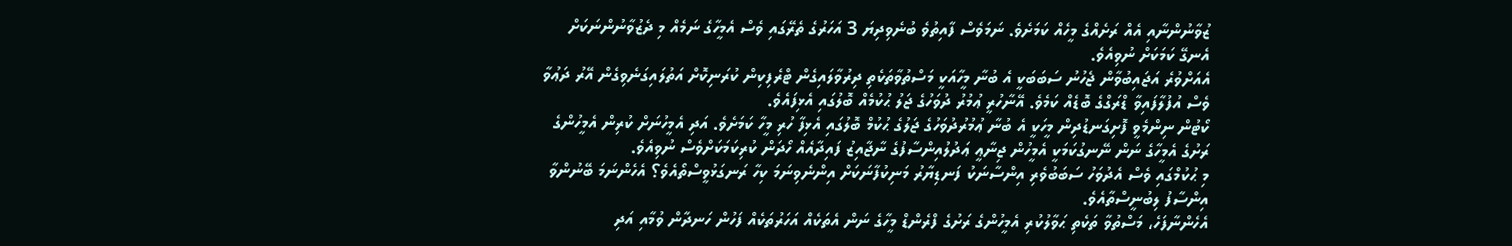ޒުވާނުންނާއި އެއް ރަށެއްގެ މީހެއް ކަމަށެވެ. ނަމަވެސް ފާއިތުވެ ބުނެވިދިޔަ 3 އަހަރުގެ ތެރޭގައި ވެސް އެމީހާގެ ނަމެއް މި ދެޒުވާނުންނަކަށް އެނގޭ ކަމަކަށް ނުވިއެވެ.
އެއަށްވުރެ އަޖައިބުވާން ޖެހުނު ސަބަބަކީ އެ ބުނާ މީހާއަކީ މަސްތުވާތަކެތި ދިރުވާލައިގެން ޓްރެފިކިން ކުރަނިކޮށް އަތުލައިގަނެވިގެން އޭރު ދަޢުވާ ވެސް އުފުލާފައިވާ ޑްރަގްގެ ބޮޑެއް ކަމެވެ. އޭނާހުރީ ޢުމުރު ދުވަހުގެ ޖަލު ޙުކުމެއް ބޮލުގައި އެޅިފައެވެ.
ކޯޓުން ނިންމެވީ ފޮށިގަނޑުދިން މީހަކީ އެ ބުނާ ޢުމުރުދުވަހުގެ ޖަލުގެ ޙުކުމް ބޮލުގައި އެޅިފާ ހުރި މީހާ ކަމަށެވެ. އަދި އެމީހުނަށް ކުރިން އެމީހުންގެ ރަށުގެ އެމީހާގެ ނަން ނޭނގުކަމަކީ އެމީހުން ޖިނާޢީ ޢަދުލުއިންސާފުގެ ނާޖާއިޒު ފައިދާއެއް ހޯދަން ކުރިކަމަކަށްވެސް ނުވިއެވެ.
މި ޙުކުމްގައި ވެސް އެދުވަހު ސަބަބުވެރި އިންސާނަކު ފަނޑިޔާރު މަނިކުފާނަކަށް އިންނެވިނަމަ ކިހާ ރަނގަޅުވީސްތޯއެވެ؟ އެހެންނަމަ ބޭނުންވާ އިންސާފު ލިބުނީސްތާއެވެ.
އެހެންނާފަހެ، މަސްތުވާ ތަކެތި ޙަވާލުކުރި އެމީހުންގެ ރަށުގެ ފްރެންޑް މީހާގެ ނަން އެތަކެއް އަހަރުތަކެއް ފަހުން ހަނދާން ވުމާއި އަދި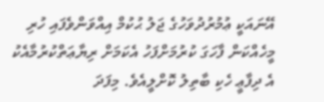އޭނައަކީ ޢުމުރުދުވަހުގެ ޖަލު ޙުކުމް އިއްވަންވެފައި ހުރި މީހެއްކަން ފާހަގަ ކުރުމަށްފަހު އެކަމަށް ރިޔާޢަތްކުރުމާއެކު އެ ދިފާޢީ ހެކި ބާތިލު ކޮށްލީއެވެ. މިފަދަ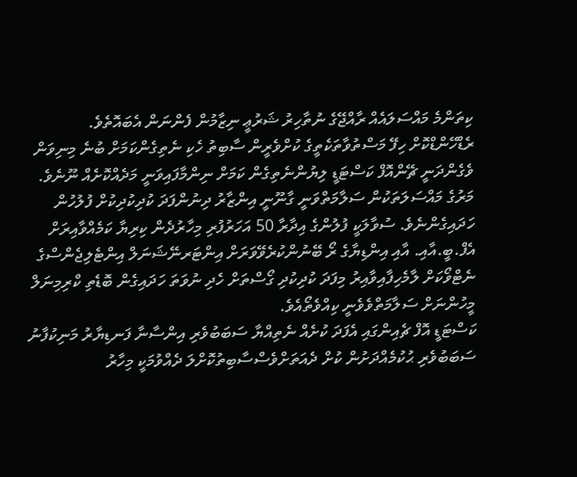ކިތަންމެ މައްސަލައެއް ރާއްޖޭގެ ނުތާހިރު ޝަރުޢީ ނިޒާމުން ފެންނަން އެބައޮތެވެ.
ރެޑްހޭންޑްކޮށް ހިފޭ މަސްތުވާތަކެތީގެ ކުށްވެރީން ސާބިތު ހެކި ނެތިގެންކަމަށް ބުނެ މިނިވަން ވެގެންދަނީ ޗޭންއޮފް ކަސްޓަޑީ ލިޔުންނެތިގެން ކަމަށް ނިންމާފައިވަނީ މަދެއްކޮށެއް ނޫނެވެ.
މަރުގެ މައްސަލަތަކުން ސަލާމަތްވަނީ ގާނޫނީ އިންޒާރު ދިނުންފަދަ ކުދިކުދިކުށް ފުލުހުން ހަދައިގެންނެވެ. ސުވާލަކީ ފުލުންގެ އިދާރާ 50 އަހަރުފުރި މިހާރުދެން ކިރިޔާ ކަމެއްވާއިރަށް އެފް.ބީ.އާއި. އާއި އިންޑިޔާގެ ރޯ ބޭނުންކުރެވޭވަރަށް އިންޓަރނޭޝަނަލް އިންޓެލިޖެންސްގެ ނެޓްވޯކަށް ލާމެހިފާއިވާއިރު މިފަދަ ކުދިކުދި ގޯސްތަށް ހެދި ނުވަތަ ހަދައިގެން ބޮޑެތި ކްރިމިނަލް މީހުންނަށް ސަލާމަތްވެވެނީ ކިއްވެތޯއެވެ.
ކަސްޓަޑީ އޮފް ޗެއިންގައި އެފަދަ ކުށެއް ނެތިއްޔާ ސަބަބުވެރި އިންސާނާ ފަނޑިޔާރު މަނިކުފާނު ސަބަބުވެރި ޙުކުމެއްދަށުން ކުށް ދެއަތަށްވެސްސާބިތުކޮށްލަ ދެއްވުމަކީ މިހާރު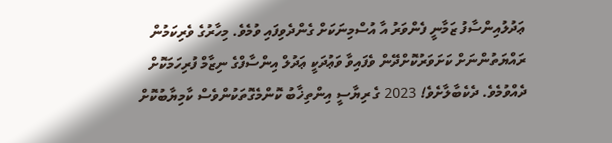ޢަދުލުއިންސާފު ޒަމާނީ ފެންވަރު އާ އުސްމިނަކަށް ގެންދެވިފައި ވުމެވެ. މިހާރުގެ ވެރިކަމުން ރައްޔަތުންނަށް ކަށަވަރުކޮށްދޭން ވެފައިވާ ވަޢުދަކީ ޢަދުލް އިންސާފްގެ ނިޒާމް ފުރިހަމަކޮށް ދެއްވުމެވެ. ދެކެބާލާށެވެ! 2023 ގެ ރިޔާސީ އިންތިޚާބު ކޮންމެގޮތަކުންވެސް ކާމިޔާބުކޮށް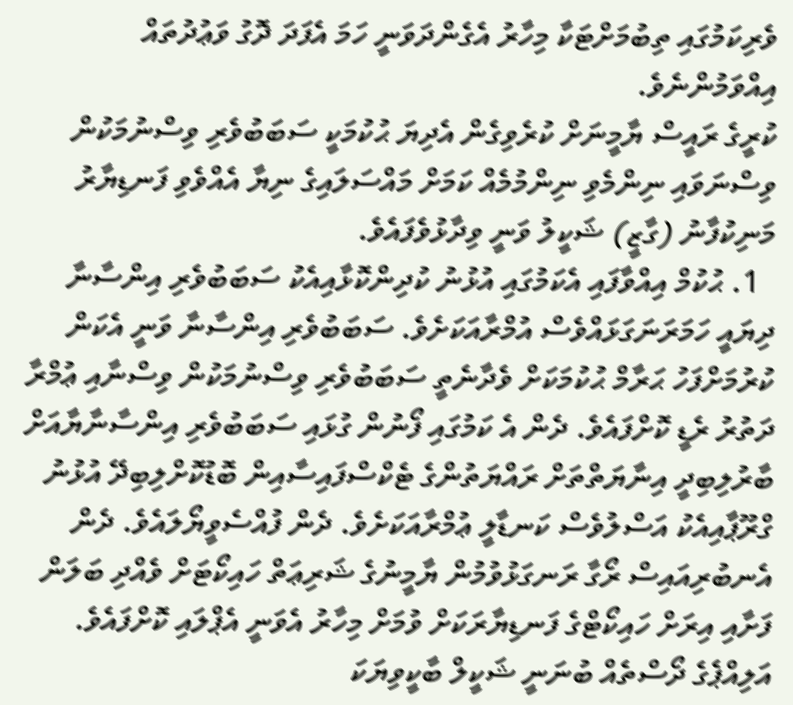ވެރިކަމުގައި ތިބުމަށްޓަކާ މިހާރު އެގެންދަވަނީ ހަމަ އެފަދަ ދޮގު ވަޢުދުތައް އިއްވަމުންނެވެ.
ކުރީގެ ރައީސް ޔާމީނަށް ކުރެވިގެން އެދިޔަ ޙުކުމަކީ ސަބަބުވެރި ވިސްނުމަކުން ވިސްނަވައި ނިންމެވި ނިންމުމެއް ކަމަށް މައްސަލައިގެ ނިޔާ އެއްވެވި ފަނޑިޔާރު މަނިކުފާނު (ގާޒީ) ޝަކީލު ވަނީ ވިދާޅުވެފައެވެ.
  1. ޙުކުމް އިއްވާފައި އެކަމުގައި އުޅުނު ކުދިންކޮޅާއިއެކު ސަބަބުވެރި އިންސާނާ ދިޔައީ ހަމަރަނަގަޅައްވެސް އުމްރާއަކަށެވެ. ސަބަބުވެރި އިންސާނާ ވަނީ އެކަން ކުރުމަށްފަހު ޙަރާމް ޙުކުމަކަށް ވެދާނެތީ ސަބަބުވެރި ވިސްނުމަކުން ވިސްނާއި ޢުމްރާ ދަތުރު ރެޑީ ކޮށްފައެވެ. ދެން އެ ކަމުގައި ފޯނުން ގުޅައި ސަބަބުވެރި އިންސާނާޔާއަށް ބާރުލިބިދީ އިނާޔަތްތަށް ރައްޔަތުންގެ ޓެކްސްފައިސާއިން ބޮޑުކޮށްލިބިދޭ އުޅުނު ގްރޫޕާއިއެކު އަސްލުވެސް ކަނޑާލީ ޢުމްރާއަކަށެވެ. ދެން ފުއްސެވީޔޯލައެވެ. ދެން އެނބުރިއައިސް ރޯގާ ރަނގަޅުވުމުން ޔާމީނުގެ ޝަރިޢަތް ހައިކޯޓަށް ވެއްދި ބަލަން ފަށާއި އިރަށް ހައިކޯޓްގެ ފަނޑިޔާރަކަށް ވުމަށް މިހާރު އެވަނީ އެޕްލައި ކޮށްފައެވެ. އަލިއްޕެގެ ދޯސްތެއް ބުނަނީ ޝަކީލް ބާކީވިޔަކަ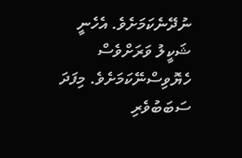ނުދޭނެކަމަށެވެ. އެހެނީ ޝަކީލު ވަރަށްވެސް ހެޔޮވިސްނޭކަމަށެވެ. މިފަދަ ސަބަބުވެރި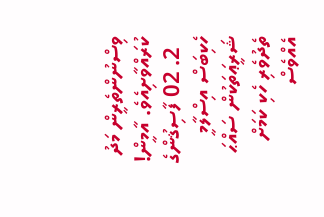ވިސްނުންތެރީން މަދު ކުރައްވާށިއެވެ. އާމީން!
  2. 02 ފާސިޤުންގެ ހެކިބަސް އިސްލާމީ ޝަރީޢަތަކުން ސައްޙަ ތެދުވެރި ހެކި ކަމަށް އެއްވެސް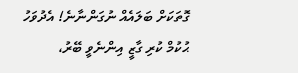ގޮތަކަށް ބަލައެއް ނުގަންނާނެ! އެދުވަހު ޙުކުމް ކުރި ގާޒީ އިންނެވީ ބޭރު،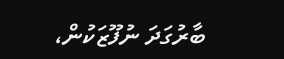ބާރުގަދަ ނުފޫޒަކުން،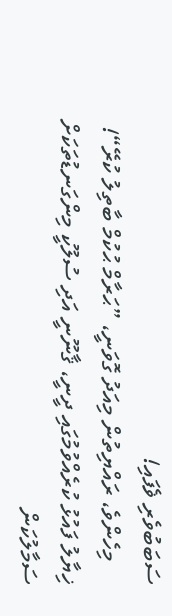ސަބަބުވެރި ޥެފައި!
    މިހެންވެ، ރައްޔިތުން މިއަދު ގޮވަނީ، ”ޙަރާމް ޙުކުމް ބާތިލު ކުރޭ“!
ޚިޔާލު ފައުޅު ކުރެއްވުމުގައި ދީނީ، ޤާނޫނީ އަދި ސުލޫކީ މިންގަނޑުތަކަށް ސަމާލުކަން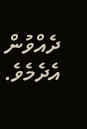ދެއްވުން އެދެމެވެ.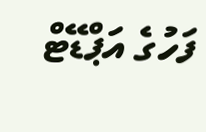ފަހުގެ އަޕްޑޭޓް